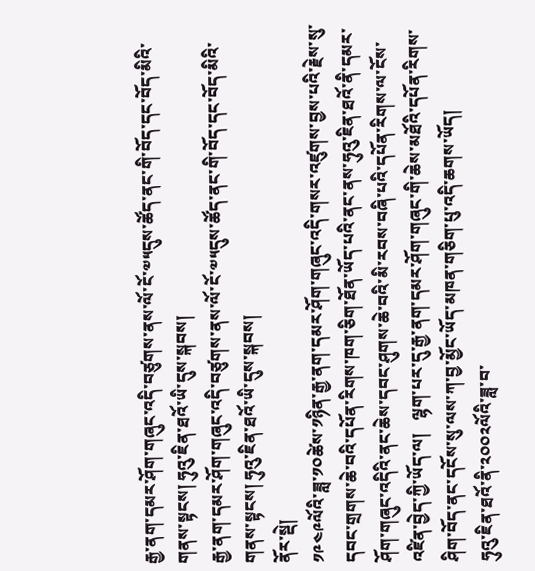རྒྱ་ནག་དམར་ཤོག་གཞུང་འདི་བཙུགས་ནས་ལོ་ངོ་༧༥དུས་ཚོད་ནང་གི་བོད་དང་བོད་མིའི་གནས་སྟངས། ཧུའུ་ཇིན་ཐའོ་ཡི་དུས་སྐབས།
རྒྱ་ནག་དམར་ཤོག་གཞུང་འདི་བཙུགས་ནས་ལོ་ངོ་༧༥དུས་ཚོད་ནང་གི་བོད་དང་བོད་མིའི་གནས་སྟངས། ཧུའུ་ཇིན་ཐའོ་ཡི་དུས་སྐབས།
ནོར་སྡེ།
༡༩༤༩ལོའི་ཟླ་༡༠ཚེས་༡ཉིན་རྒྱ་ནག་དམར་ཤོག་གཞུང་འདི་གསར་འཛུགས་བྱས་པའི་རྗེས་སུ་དབང་གྲགས་ཆེ་བའི་དཔོན་རིགས་ཁག་ཅིག་ཐོན་ཡོད་པའི་ནང་ནས་ཧུའུ་ཇིན་ཐའོ་ནི་དམར་ཤོག་གཞུང་འདིའི་ནང་ཆེས་དབང་ཤུགས་ཆེ་བའི་མི་རབས་བཞི་པའི་དཔོན་རིགས་ལ་ངོས་འཛིན་བྱེད་ཀྱི་ཡོད་ལ།   ལྷག་པར་དུ་རྒྱ་ནག་དམར་ཤོག་གཞུང་གི་ཆེས་མཐོའི་དཔོན་རིགས་ཤིག་བོད་ནང་དངོས་སུ་ལས་ཀ་བྱ་མྱོང་ཡོད་མཁན་གཅིག་པུ་འདི་ཆགས་ཡོད།
ཧུའུ་ཇིན་ཐའོ་ནི་༢༠༠༢ལོའི་ཟླ་བ་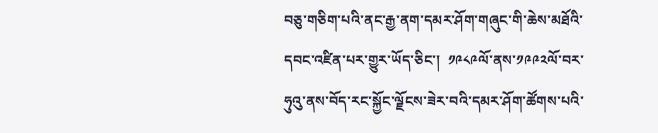བཅུ་གཅིག་པའི་ནང་རྒྱ་ནག་དམར་ཤོག་གཞུང་གི་ཆེས་མཐོའི་དབང་འཛིན་པར་གྱུར་ཡོད་ཅིང་།  ༡༩༨༩ལོ་ནས་༡༩༩༢ལོ་བར་ཧུའུ་ནས་བོད་རང་སྐྱོང་ལྗོངས་ཟེར་བའི་དམར་ཤོག་ཚོགས་པའི་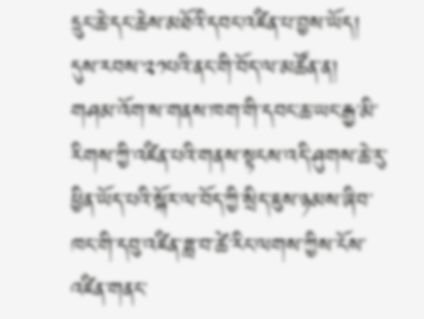དྲུང་ཆེ་དང་ཆེས་མཐོའི་དབང་འཛིན་པ་བྱས་ཡོད།   དུས་རབས་༢༡པའི་ནང་གི་བོད་ལ་མཚོན་ན།  གཤམ་འོག་ས་གནས་ཁག་གི་དབང་ཆ་ཡང་རྒྱ་མི་རིགས་ཀྱི་འཛིན་པའི་གནས་སྟངས་འདི་ཤུགས་ཆེ་རུ་ཕྱིན་ཡོད་པའི་སྐོར་ལ་བོད་ཀྱི་སྲིད་ཇུས་ཉམས་ཞིབ་ཁང་གི་དབུ་འཛིན་ཟླ་བ་ཚེ་རིང་ལགས་ཀྱིས་ངོས་འཛིན་གནང་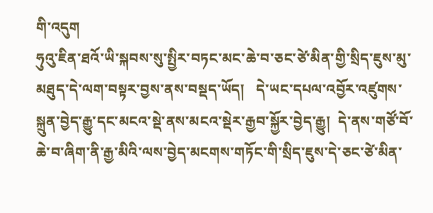གི་འདུག
ཧུའུ་ཇིན་ཐའོ་ཡི་སྐབས་སུ་སྤྱིར་བཏང་མང་ཆེ་བ་ཅང་ཙེ་མིན་གྱི་སྲིད་ཇུས་མུ་མཐུད་དེ་ལག་བསྟར་བྱས་ནས་བསྡད་ཡོད།   དེ་ཡང་དཔལ་འབྱོར་འཛུགས་སྐྲུན་བྱེད་རྒྱུ་དང་མངའ་སྡེ་ནས་མངའ་སྡེར་རྒྱབ་སྐྱོར་བྱེད་རྒྱུ།  དེ་ནས་གཙོ་བོ་ཆེ་བ་ཞིག་ནི་རྒྱ་མིའི་ལས་བྱེད་མངགས་གཏོང་གི་སྲིད་ཇུས་དེ་ཅང་ཙེ་མིན་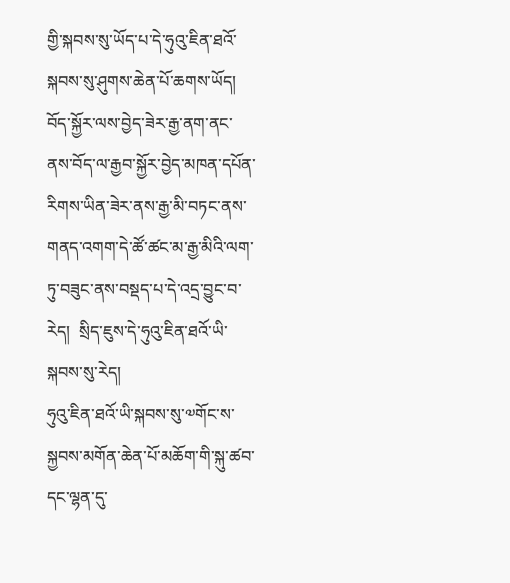གྱི་སྐབས་སུ་ཡོད་པ་དེ་ཧུའུ་ཇིན་ཐའོ་སྐབས་སུ་ཤུགས་ཆེན་པོ་ཆགས་ཡོད།  བོད་སྐྱོར་ལས་བྱེད་ཟེར་རྒྱ་ནག་ནང་ནས་བོད་ལ་རྒྱབ་སྐྱོར་བྱེད་མཁན་དཔོན་རིགས་ཡིན་ཟེར་ནས་རྒྱ་མི་བཏང་ནས་གནད་འགག་དེ་ཚོ་ཚང་མ་རྒྱ་མིའི་ལག་ཏུ་བཟུང་ནས་བསྡད་པ་དེ་འདྲ་བྱུང་བ་རེད།  སྲིད་ཇུས་དེ་ཧུའུ་ཇིན་ཐའོ་ཡི་སྐབས་སུ་རེད།
ཧུའུ་ཇིན་ཐའོ་ཡི་སྐབས་སུ་༧གོང་ས་སྐྱབས་མགོན་ཆེན་པོ་མཆོག་གི་སྐུ་ཚབ་དང་ལྷན་དུ་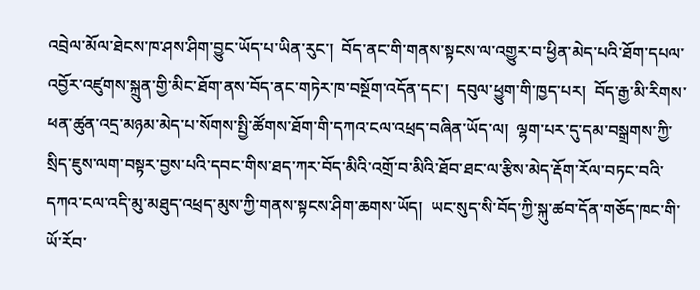འབྲེལ་མོལ་ཐེངས་ཁ་ཤས་ཤིག་བྱུང་ཡོད་པ་ཡིན་རུང་།  བོད་ནང་གི་གནས་སྟངས་ལ་འགྱུར་བ་ཕྱིན་མེད་པའི་ཐོག་དཔལ་འབྱོར་འཛུགས་སྐྲུན་གྱི་མིང་ཐོག་ནས་བོད་ནང་གཏེར་ཁ་བསྔོག་འདོན་དང་།  དབུལ་ཕྱུག་གི་ཁྱད་པར།  བོད་རྒྱ་མི་རིགས་ཕན་ཚུན་འདྲ་མཉམ་མེད་པ་སོགས་སྤྱི་ཚོགས་ཐོག་གི་དཀའ་ངལ་འཕྲད་བཞིན་ཡོད་ལ།  ལྷག་པར་དུ་དམ་བསྒྲགས་ཀྱི་སྲིད་ཇུས་ལག་བསྟར་བྱས་པའི་དབང་གིས་ཐད་ཀར་བོད་མིའི་འགྲོ་བ་མིའི་ཐོབ་ཐང་ལ་རྩིས་མེད་རྡོག་རོལ་བཏང་བའི་དཀའ་ངལ་འདི་མུ་མཐུད་འཕྲད་མུས་ཀྱི་གནས་སྟངས་ཤིག་ཆགས་ཡོད།  ཡང་སུད་སི་བོད་ཀྱི་སྐུ་ཚབ་དོན་གཅོད་ཁང་གི་ཡོ་རོབ་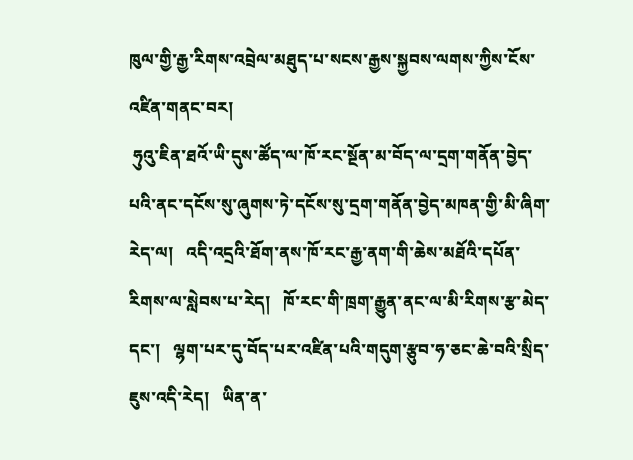ཁུལ་གྱི་རྒྱ་རིགས་འབྲེལ་མཐུད་པ་སངས་རྒྱས་སྐྱབས་ལགས་ཀྱིས་ངོས་འཛིན་གནང་བར།
 ཧུའུ་ཇིན་ཐའོ་ཡི་དུས་ཚོད་ལ་ཁོ་རང་སྔོན་མ་བོད་ལ་དྲག་གནོན་བྱེད་པའི་ནང་དངོས་སུ་ཞུགས་ཏེ་དངོས་སུ་དྲག་གནོན་བྱེད་མཁན་གྱི་མི་ཞིག་རེད་ལ།   འདི་འདྲའི་ཐོག་ནས་ཁོ་རང་རྒྱ་ནག་གི་ཆེས་མཐོའི་དཔོན་རིགས་ལ་སླེབས་པ་རེད།   ཁོ་རང་གི་ཁྲག་རྒྱུན་ནང་ལ་མི་རིགས་རྩ་མེད་དང་།   ལྷག་པར་དུ་བོད་པར་འཛིན་པའི་གདུག་རྩུབ་ཧ་ཅང་ཆེ་བའི་སྲིད་ཇུས་འདི་རེད།   ཡིན་ན་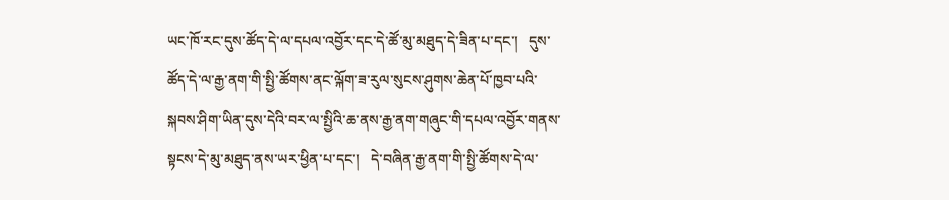ཡང་ཁོ་རང་དུས་ཚོད་དེ་ལ་དཔལ་འབྱོར་དང་དེ་ཚོ་མུ་མཐུད་དེ་ཟིན་པ་དང་།   དུས་ཚོད་དེ་ལ་རྒྱ་ནག་གི་སྤྱི་ཚོགས་ནང་ལྐོག་ཟ་རུལ་སུངས་ཤུགས་ཆེན་པོ་ཁྱབ་པའི་སྐབས་ཤིག་ཡིན་དུས་དེའི་བར་ལ་སྤྱིའི་ཆ་ནས་རྒྱ་ནག་གཞུང་གི་དཔལ་འབྱོར་གནས་སྟངས་དེ་མུ་མཐུད་ནས་ཡར་ཕྱིན་པ་དང་།   དེ་བཞིན་རྒྱ་ནག་གི་སྤྱི་ཚོགས་དེ་ལ་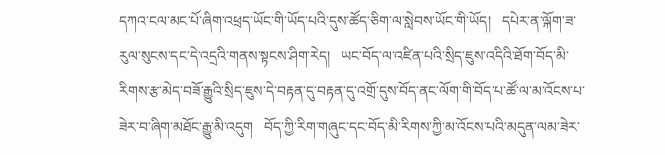དཀའ་ངལ་མང་པོ་ཞིག་འཕྲད་ཡོང་གི་ཡོད་པའི་དུས་ཚོད་ཅིག་ལ་སླེབས་ཡོང་གི་ཡོད།   དཔེར་ན་ལྐོག་ཟ་རུལ་སུངས་དང་དེ་འདྲའི་གནས་སྟངས་ཤིག་རེད།   ཡང་བོད་ལ་འཛིན་པའི་སྲིད་ཇུས་འདིའི་ཐོག་བོད་མི་རིགས་རྩ་མེད་བཟོ་རྒྱུའི་སྲིད་ཇུས་དེ་བརྟན་དུ་བརྟན་དུ་འགྲོ་དུས་བོད་ནང་ལོག་གི་བོད་པ་ཚོ་ལ་མ་འོངས་པ་ཟེར་བ་ཞིག་མཐོང་རྒྱུ་མི་འདུག   བོད་ཀྱི་རིག་གཞུང་དང་བོད་མི་རིགས་ཀྱི་མ་འོངས་པའི་མདུན་ལམ་ཟེར་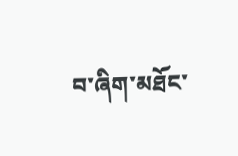བ་ཞིག་མཐོང་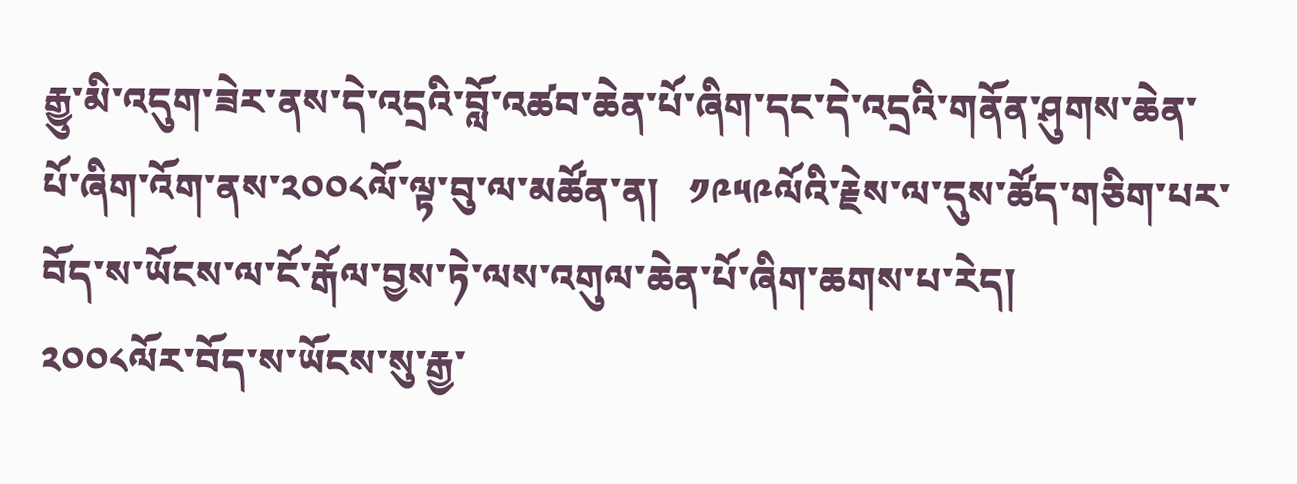རྒྱུ་མི་འདུག་ཟེར་ནས་དེ་འདྲའི་བློ་འཚབ་ཆེན་པོ་ཞིག་དང་དེ་འདྲའི་གནོན་ཤུགས་ཆེན་པོ་ཞིག་འོག་ནས་༢༠༠༨ལོ་ལྟ་བུ་ལ་མཚོན་ན།   ༡༩༥༩ལོའི་རྗེས་ལ་དུས་ཚོད་གཅིག་པར་བོད་ས་ཡོངས་ལ་ངོ་རྒོལ་བྱས་ཏེ་ལས་འགུལ་ཆེན་པོ་ཞིག་ཆགས་པ་རེད།
༢༠༠༨ལོར་བོད་ས་ཡོངས་སུ་རྒྱ་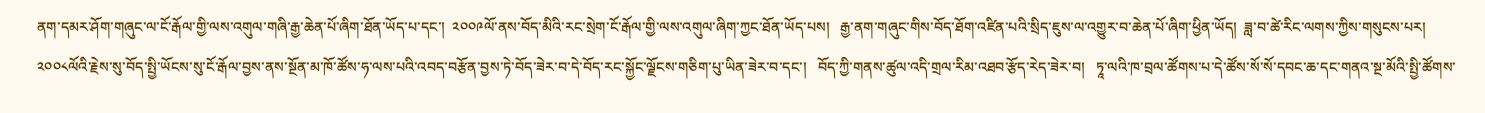ནག་དམར་ཤོག་གཞུང་ལ་ངོ་རྒོལ་གྱི་ལས་འགུལ་གཞི་རྒྱ་ཆེན་པོ་ཞིག་ཐོན་ཡོད་པ་དང་།  ༢༠༠༩ལོ་ནས་བོད་མིའི་རང་སྲེག་ངོ་རྒོལ་གྱི་ལས་འགུལ་ཞིག་ཀྱང་ཐོན་ཡོད་པས།   རྒྱ་ནག་གཞུང་གིས་བོད་ཐོག་འཛིན་པའི་སྲིད་ཇུས་ལ་འགྱུར་བ་ཆེན་པོ་ཞིག་ཕྱིན་ཡོད།  ཟླ་བ་ཚེ་རིང་ལགས་ཀྱིས་གསུངས་པར།
༢༠༠༨ལོའི་རྗེས་སུ་བོད་སྤྱི་ཡོངས་སུ་ངོ་རྒོལ་བྱས་ནས་སྔོན་མ་ཁོ་ཚོས་ཧ་ལས་པའི་འབད་བརྩོན་བྱས་ཏེ་བོད་ཟེར་བ་དེ་བོད་རང་སྐྱོང་ལྗོངས་གཅིག་པུ་ཡིན་ཟེར་བ་དང་།   བོད་ཀྱི་གནས་ཚུལ་འདི་གྲལ་རིམ་འཐབ་རྩོད་རེད་ཟེར་བ།   ཏཱ་ལའི་ཁ་བྲལ་ཚོགས་པ་དེ་ཚོས་སོ་སོ་དབང་ཆ་དང་གནའ་སྔ་མོའི་སྤྱི་ཚོགས་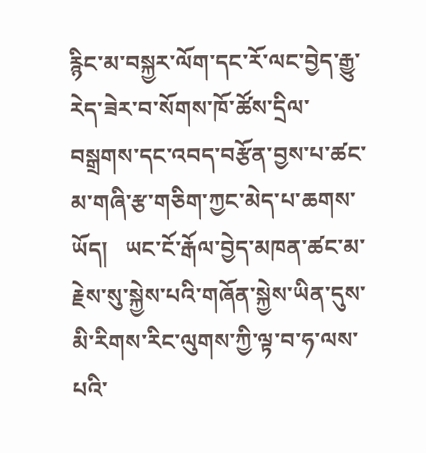རྙིང་མ་བསྐྱར་ལོག་དང་རོ་ལང་བྱེད་རྒྱུ་རེད་ཟེར་བ་སོགས་ཁོ་ཚོས་དྲིལ་བསྒྲགས་དང་འབད་བརྩོན་བྱས་པ་ཚང་མ་གཞི་རྩ་གཅིག་ཀྱང་མེད་པ་ཆགས་ཡོད།   ཡང་ངོ་རྒོལ་བྱེད་མཁན་ཚང་མ་རྗེས་སུ་སྐྱེས་པའི་གཞོན་སྐྱེས་ཡིན་དུས་མི་རིགས་རིང་ལུགས་ཀྱི་ལྟ་བ་ཧ་ལས་པའི་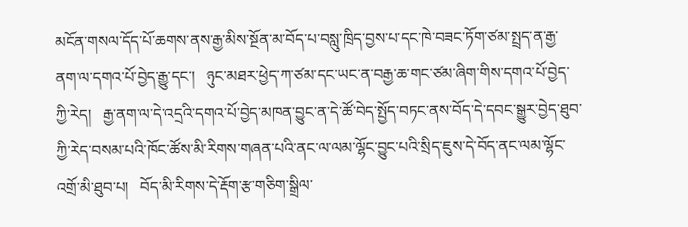མངོན་གསལ་དོད་པོ་ཆགས་ནས་རྒྱ་མིས་སྔོན་མ་བོད་པ་བསླུ་ཁྲིད་བྱས་པ་དང་ཁེ་བཟང་ཏོག་ཙམ་སྤྲད་ན་རྒྱ་ནག་ལ་དགའ་པོ་བྱེད་རྒྱུ་དང་།   ཉུང་མཐར་ཕྱེད་ཀ་ཙམ་དང་ཡང་ན་བརྒྱ་ཆ་གང་ཙམ་ཞིག་གིས་དགའ་པོ་བྱེད་ཀྱི་རེད།   རྒྱ་ནག་ལ་དེ་འདྲའི་དགའ་པོ་བྱེད་མཁན་བྱུང་ན་དེ་ཚོ་བེད་སྤྱོད་བཏང་ནས་བོད་དེ་དབང་སྒྱུར་བྱེད་ཐུབ་ཀྱི་རེད་བསམ་པའི་ཁོང་ཚོས་མི་རིགས་གཞན་པའི་ནང་ལ་ལམ་ལྷོང་བྱུང་པའི་སྲིད་ཇུས་དེ་བོད་ནང་ལམ་ལྷོང་འགྲོ་མི་ཐུབ་པ།   བོད་མི་རིགས་དེ་རྡོག་རྩ་གཅིག་སྒྲིལ་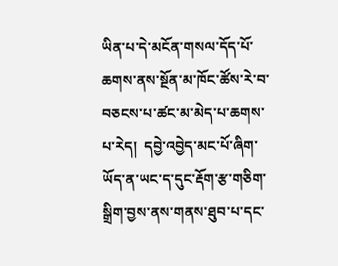ཡིན་པ་དེ་མངོན་གསལ་དོད་པོ་ཆགས་ནས་སྔོན་མ་ཁོང་ཚོས་རེ་བ་བཅངས་པ་ཚང་མ་མེད་པ་ཆགས་པ་རེད།  དབྱེ་འབྱེད་མང་པོ་ཞིག་ཡོད་ན་ཡང་ད་དུང་རྡོག་རྩ་གཅིག་སྒྲིག་བྱས་ནས་གནས་ཐུབ་པ་དང་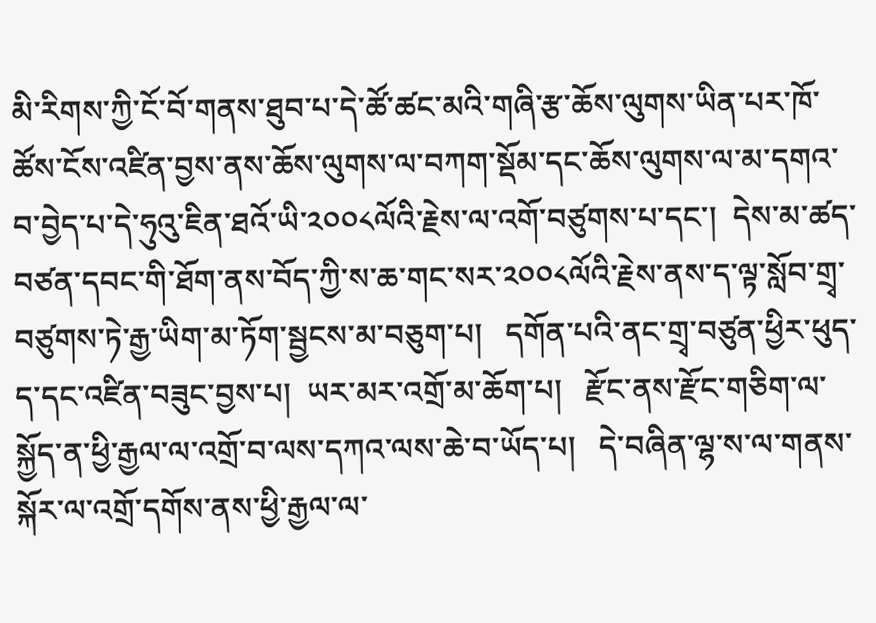མི་རིགས་ཀྱི་ངོ་བོ་གནས་ཐུབ་པ་དེ་ཚོ་ཚང་མའི་གཞི་རྩ་ཆོས་ལུགས་ཡིན་པར་ཁོ་ཚོས་ངོས་འཛིན་བྱས་ནས་ཆོས་ལུགས་ལ་བཀག་སྡོམ་དང་ཆོས་ལུགས་ལ་མ་དགའ་བ་བྱེད་པ་དེ་ཧུའུ་ཇིན་ཐའོ་ཡི་༢༠༠༨ལོའི་རྗེས་ལ་འགོ་བཙུགས་པ་དང་།  དེས་མ་ཚད་བཙན་དབང་གི་ཐོག་ནས་བོད་ཀྱི་ས་ཆ་གང་སར་༢༠༠༨ལོའི་རྗེས་ནས་ད་ལྟ་སློབ་གྲྭ་བཙུགས་ཏེ་རྒྱ་ཡིག་མ་ཏོག་སྦྱངས་མ་བཅུག་པ།   དགོན་པའི་ནང་གྲྭ་བཙུན་ཕྱིར་ཕུད་ད་དང་འཛིན་བཟུང་བྱས་པ།  ཡར་མར་འགྲོ་མ་ཆོག་པ།   རྫོང་ནས་རྫོང་གཅིག་ལ་སྐྱོད་ན་ཕྱི་རྒྱལ་ལ་འགྲོ་བ་ལས་དཀའ་ལས་ཆེ་བ་ཡོད་པ།   དེ་བཞིན་ལྷ་ས་ལ་གནས་སྐོར་ལ་འགྲོ་དགོས་ནས་ཕྱི་རྒྱལ་ལ་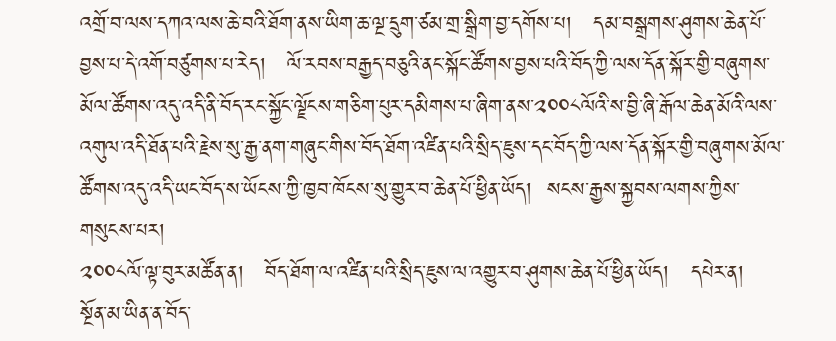འགྲོ་བ་ལས་དཀའ་ལས་ཆེ་བའི་ཐོག་ནས་ཡིག་ཆ་ལྔ་དྲུག་ཙམ་གྲ་སྒྲིག་བྱ་དགོས་པ།   དམ་བསྒྲགས་ཤུགས་ཆེན་པོ་བྱས་པ་དེ་འགོ་བཙུགས་པ་རེད།   ལོ་རབས་བརྒྱད་བཅུའི་ནང་སྐོང་ཚོགས་བྱས་པའི་བོད་ཀྱི་ལས་དོན་སྐོར་གྱི་བཞུགས་མོལ་ཚོགས་འདུ་འདི་ནི་བོད་རང་སྐྱོང་ལྗོངས་གཅིག་པུར་དམིགས་པ་ཞིག་ནས་༢༠༠༨ལོའི་ས་བྱི་ཞི་རྒོལ་ཆེན་མོའི་ལས་འགུལ་འདི་ཐོན་པའི་རྗེས་སུ་རྒྱ་ནག་གཞུང་གིས་བོད་ཐོག་འཛིན་པའི་སྲིད་ཇུས་དང་བོད་ཀྱི་ལས་དོན་སྐོར་གྱི་བཞུགས་མོལ་ཚོགས་འདུ་འདི་ཡང་བོད་ས་ཡོངས་ཀྱི་ཁྱབ་ཁོངས་སུ་གྱུར་བ་ཆེན་པོ་ཕྱིན་ཡོད།  སངས་རྒྱས་སྐྱབས་ལགས་ཀྱིས་གསུངས་པར།
༢༠༠༨ལོ་ལྟ་བུར་མཚོན་ན།   བོད་ཐོག་ལ་འཛིན་པའི་སྲིད་ཇུས་ལ་འགྱུར་བ་ཤུགས་ཆེན་པོ་ཕྱིན་ཡོད།   དཔེར་ན།  སྔོན་མ་ཡིན་ན་བོད་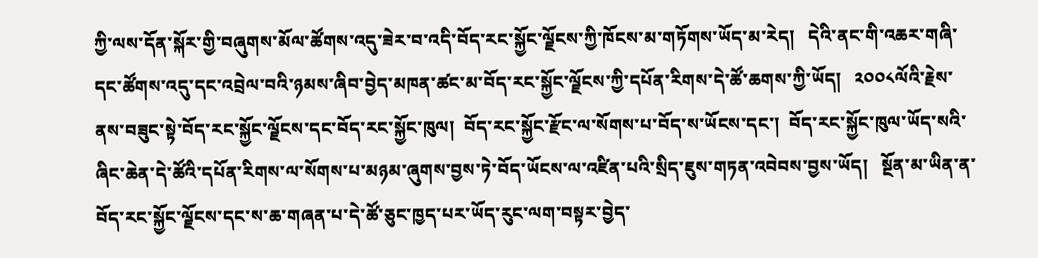ཀྱི་ལས་དོན་སྐོར་གྱི་བཞུགས་མོལ་ཚོགས་འདུ་ཟེར་བ་འདི་བོད་རང་སྐྱོང་ལྗོངས་ཀྱི་ཁོངས་མ་གཏོགས་ཡོད་མ་རེད།   དེའི་ནང་གི་འཆར་གཞི་དང་ཚོགས་འདུ་དང་འབྲེལ་བའི་ཉམས་ཞིབ་བྱེད་མཁན་ཚང་མ་བོད་རང་སྐྱོང་ལྗོངས་ཀྱི་དཔོན་རིགས་དེ་ཚོ་ཆགས་ཀྱི་ཡོད།   ༢༠༠༨ལོའི་རྗེས་ནས་བཟུང་སྟེ་བོད་རང་སྐྱོང་ལྗོངས་དང་བོད་རང་སྐྱོང་ཁུལ།  བོད་རང་སྐྱོང་རྫོང་ལ་སོགས་པ་བོད་ས་ཡོངས་དང་།  བོད་རང་སྐྱོང་ཁུལ་ཡོད་སའི་ཞིང་ཆེན་དེ་ཚོའི་དཔོན་རིགས་ལ་སོགས་པ་མཉམ་ཞུགས་བྱས་ཏེ་བོད་ཡོངས་ལ་འཛིན་པའི་སྲིད་ཇུས་གཏན་འབེབས་བྱས་ཡོད།   སྔོན་མ་ཡིན་ན་བོད་རང་སྐྱོང་ལྗོངས་དང་ས་ཆ་གཞན་པ་དེ་ཚོ་ཅུང་ཁྱད་པར་ཡོད་རུང་ལག་བསྟར་བྱེད་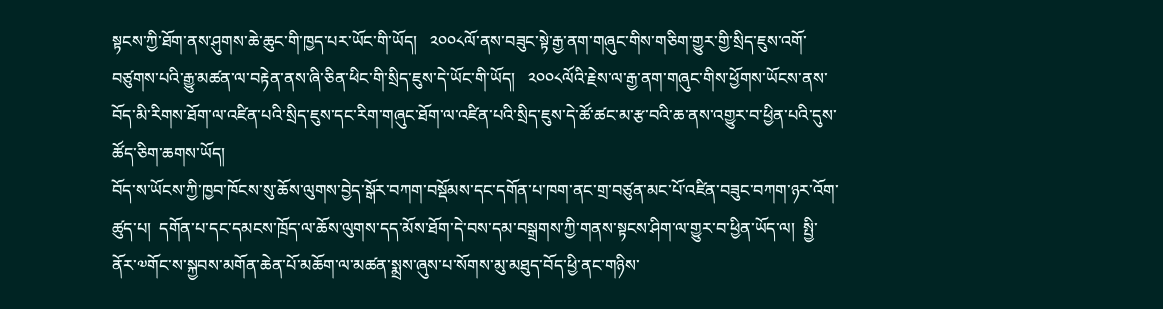སྟངས་ཀྱི་ཐོག་ནས་ཤུགས་ཆེ་ཆུང་གི་ཁྱད་པར་ཡོང་གི་ཡོད།   ༢༠༠༨ལོ་ནས་བཟུང་སྟེ་རྒྱ་ནག་གཞུང་གིས་གཅིག་གྱུར་གྱི་སྲིད་ཇུས་འགོ་བཙུགས་པའི་རྒྱུ་མཚན་ལ་བརྟེན་ནས་ཞི་ཅིན་ཕིང་གི་སྲིད་ཇུས་དེ་ཡོང་གི་ཡོད།   ༢༠༠༨ལོའི་རྗེས་ལ་རྒྱ་ནག་གཞུང་གིས་ཕྱོགས་ཡོངས་ནས་བོད་མི་རིགས་ཐོག་ལ་འཛིན་པའི་སྲིད་ཇུས་དང་རིག་གཞུང་ཐོག་ལ་འཛིན་པའི་སྲིད་ཇུས་དེ་ཚོ་ཚང་མ་རྩ་བའི་ཆ་ནས་འགྱུར་བ་ཕྱིན་པའི་དུས་ཚོད་ཅིག་ཆགས་ཡོད།
བོད་ས་ཡོངས་ཀྱི་ཁྱབ་ཁོངས་སུ་ཆོས་ལུགས་བྱེད་སྒོར་བཀག་བསྡོམས་དང་དགོན་པ་ཁག་ནང་གྲ་བཙུན་མང་པོ་འཛིན་བཟུང་བཀག་ཉར་འོག་ཚུད་པ།  དགོན་པ་དང་དམངས་ཁྲོད་ལ་ཆོས་ལུགས་དད་མོས་ཐོག་དེ་བས་དམ་བསྒྲགས་ཀྱི་གནས་སྟངས་ཤིག་ལ་གྱུར་བ་ཕྱིན་ཡོད་ལ།  སྤྱི་ནོར་༧གོང་ས་སྐྱབས་མགོན་ཆེན་པོ་མཆོག་ལ་མཚན་སྨྲས་ཞུས་པ་སོགས་མུ་མཐུད་བོད་ཕྱི་ནང་གཉིས་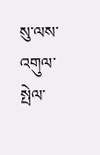སུ་ལས་འགུལ་སྤེལ་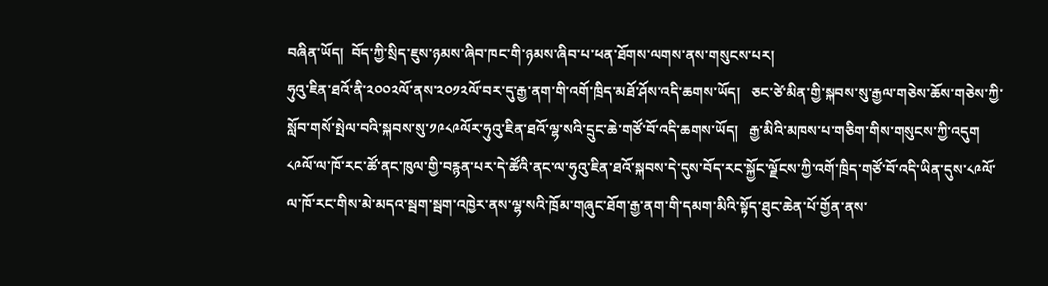བཞིན་ཡོད།  བོད་ཀྱི་སྲིད་ཇུས་ཉམས་ཞིབ་ཁང་གི་ཉམས་ཞིབ་པ་ཕན་ཐོགས་ལགས་ནས་གསུངས་པར།
ཧུའུ་ཇིན་ཐའོ་ནི་༢༠༠༢ལོ་ནས་༢༠༡༢ལོ་བར་དུ་རྒྱ་ནག་གི་འགོ་ཁྲིད་མཐོ་ཤོས་འདི་ཆགས་ཡོད།   ཅང་ཙེ་མིན་གྱི་སྐབས་སུ་རྒྱལ་གཅེས་ཆོས་གཅེས་ཀྱི་སློབ་གསོ་སྤེལ་བའི་སྐབས་སུ་༡༩༨༩ལོར་ཧུའུ་ཇིན་ཐའོ་ལྷ་སའི་དྲུང་ཆེ་གཙོ་བོ་འདི་ཆགས་ཡོད།   རྒྱ་མིའི་མཁས་པ་གཅིག་གིས་གསུངས་ཀྱི་འདུག   ༨༩ལོ་ལ་ཁོ་རང་ཚོ་ནང་ཁུལ་གྱི་བརྙན་པར་དེ་ཚོའི་ནང་ལ་ཧུའུ་ཇིན་ཐའོ་སྐབས་དེ་དུས་བོད་རང་སྐྱོང་ལྗོངས་ཀྱི་འགོ་ཁྲིད་གཙོ་བོ་འདི་ཡིན་དུས་༨༩ལོ་ལ་ཁོ་རང་གིས་མེ་མདའ་སྦག་སྦག་འཁྱེར་ནས་ལྷ་སའི་ཁྲོམ་གཞུང་ཐོག་རྒྱ་ནག་གི་དམག་མིའི་སྟོད་ཐུང་ཆེན་པོ་གྱོན་ནས་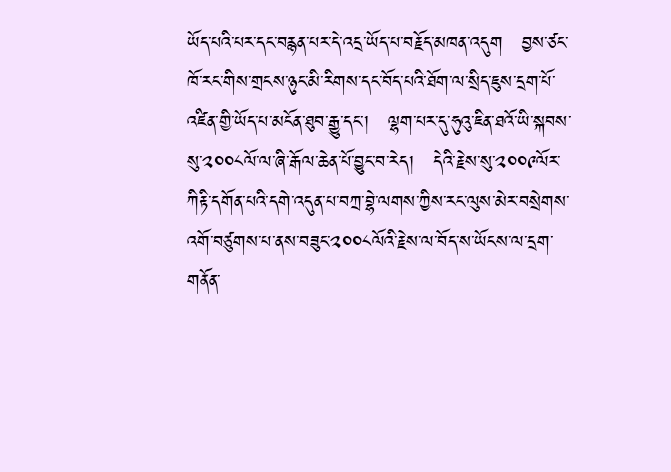ཡོད་པའི་པར་དང་བརྙན་པར་དེ་འདྲ་ཡོད་པ་བརྗོད་མཁན་འདུག   བྱས་ཙང་ཁོ་རང་གིས་གྲངས་ཉུང་མི་རིགས་དང་བོད་པའི་ཐོག་ལ་སྲིད་ཇུས་དྲག་པོ་འཛིན་གྱི་ཡོད་པ་མངོན་ཐུབ་རྒྱུ་དང་།   ལྷག་པར་དུ་ཧུའུ་ཇིན་ཐའོ་ཡི་སྐབས་སུ་༢༠༠༨ལོ་ལ་ཞི་རྒོལ་ཆེན་པོ་བྱུང་བ་རེད།   དེའི་རྗེས་སུ་༢༠༠༩ལོར་ཀིརྟི་དགོན་པའི་དགེ་འདུན་པ་བཀྲ་བྷེ་ལགས་ཀྱིས་རང་ལུས་མེར་བསྲེགས་འགོ་བཙུགས་པ་ནས་བཟུང་༢༠༠༨ལོའི་རྗེས་ལ་བོད་ས་ཡོངས་ལ་དྲག་གནོན་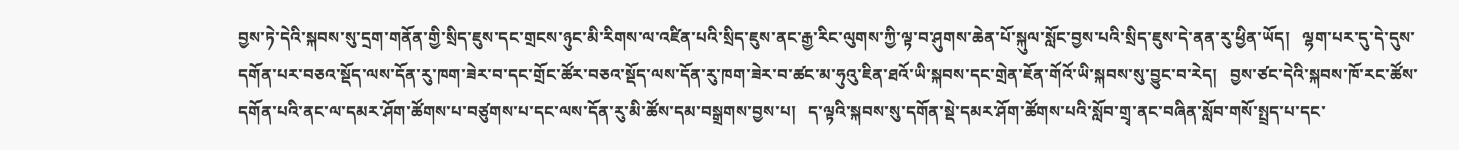བྱས་ཏེ་དེའི་སྐབས་སུ་དྲག་གནོན་གྱི་སྲིད་ཇུས་དང་གྲངས་ཉུང་མི་རིགས་ལ་འཛིན་པའི་སྲིད་ཇུས་ནང་རྒྱ་རིང་ལུགས་ཀྱི་ལྟ་བ་ཤུགས་ཆེན་པོ་སྐུལ་སློང་བྱས་པའི་སྲིད་ཇུས་དེ་ནན་རུ་ཕྱིན་ཡོད།   ལྷག་པར་དུ་དེ་དུས་དགོན་པར་བཅའ་སྡོད་ལས་དོན་རུ་ཁག་ཟེར་བ་དང་གྲོང་ཚོར་བཅའ་སྡོད་ལས་དོན་རུ་ཁག་ཟེར་བ་ཚང་མ་ཧུའུ་ཇིན་ཐའོ་ཡི་སྐབས་དང་གྲེན་ཇོན་གོའོ་ཡི་སྐབས་སུ་བྱུང་བ་རེད།   བྱས་ཙང་དེའི་སྐབས་ཁོ་རང་ཚོས་དགོན་པའི་ནང་ལ་དམར་ཤོག་ཚོགས་པ་བཙུགས་པ་དང་ལས་དོན་རུ་མི་ཚོས་དམ་བསྒྲགས་བྱས་པ།   ད་ལྟའི་སྐབས་སུ་དགོན་སྡེ་དམར་ཤོག་ཚོགས་པའི་སློབ་གྲྭ་ནང་བཞིན་སློབ་གསོ་སྤྲད་པ་དང་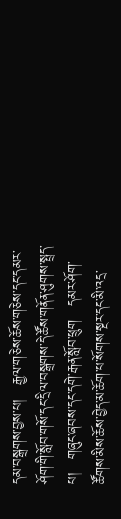དམ་བསྒྲགས་བྱས་པ།   རྒྱལ་གཅེས་ཆོས་གཅེས་དང་དམར་ཤོག་གི་སློབ་གསོ་དང་དྲིལ་བསྒྲགས་དེ་ཚོས་གནོན་ཤུགས་སྤྲད་པ།   གཞུང་ཞབས་དང་དགེ་རྒན་སློབ་ཕྲུག   དམར་ཤོག་ཚོགས་མིས་ཆོས་བྱེད་མ་ཆོག་པ་སོགས་སྔར་དང་མི་འདྲ་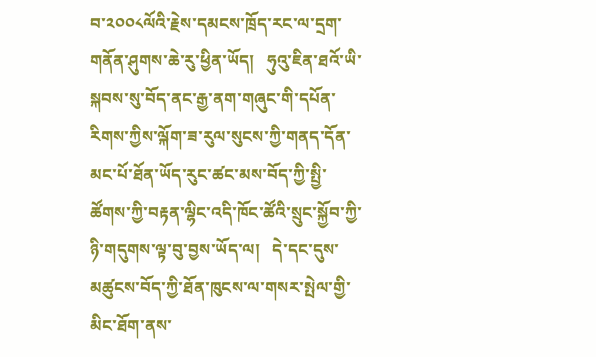བ་༢༠༠༨ལོའི་རྗེས་དམངས་ཁྲོད་རང་ལ་དྲག་གནོན་ཤུགས་ཆེ་རུ་ཕྱིན་ཡོད།   ཧུའུ་ཇིན་ཐའོ་ཡི་སྐབས་སུ་བོད་ནང་རྒྱ་ནག་གཞུང་གི་དཔོན་རིགས་ཀྱིས་ལྐོག་ཟ་རུལ་སུངས་ཀྱི་གནད་དོན་མང་པོ་ཐོན་ཡོད་རུང་ཚང་མས་བོད་ཀྱི་སྤྱི་ཚོགས་ཀྱི་བརྟན་ལྷིང་འདི་ཁོང་ཚོའི་སྲུང་སྐྱོབ་ཀྱི་ཉི་གདུགས་ལྟ་བུ་བྱས་ཡོད་ལ།   དེ་དང་དུས་མཚུངས་བོད་ཀྱི་ཐོན་ཁུངས་ལ་གསར་སྤེལ་གྱི་མིང་ཐོག་ནས་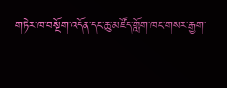གཏེར་ཁ་བསྔོག་འདོན་དང་ཆུ་མཛོད་གློག་ཁང་གསར་རྒྱག་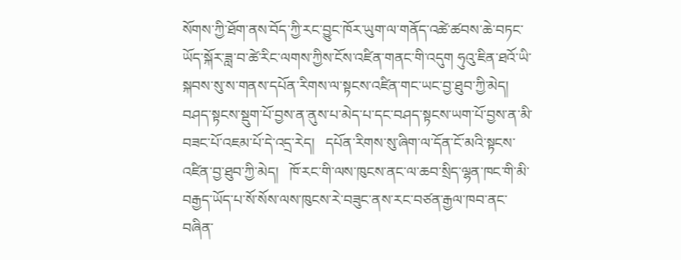སོགས་ཀྱི་ཐོག་ནས་བོད་ཀྱི་རང་བྱུང་ཁོར་ཡུག་ལ་གནོད་འཚེ་ཚབས་ཆེ་བཏང་ཡོད་སྐོར་ཟླ་བ་ཚེ་རིང་ལགས་ཀྱིས་ངོས་འཛིན་གནང་གི་འདུག ཧུའུ་ཇིན་ཐའོ་ཡི་སྐབས་སུ་ས་གནས་དཔོན་རིགས་ལ་སྟངས་འཛིན་གང་ཡང་བྱ་ཐུབ་ཀྱི་མེད།   བཤད་སྟངས་སྡུག་པོ་བྱས་ན་ནུས་པ་མེད་པ་དང་བཤད་སྟངས་ཡག་པོ་བྱས་ན་མི་བཟང་པོ་འཇམ་པོ་དེ་འདྲ་རེད།   དཔོན་རིགས་སུ་ཞིག་ལ་དོན་ངོ་མའི་སྟངས་འཛིན་བྱ་ཐུབ་ཀྱི་མེད།   ཁོ་རང་གི་ལས་ཁུངས་ནང་ལ་ཆབ་སྲིད་ལྷན་ཁང་གི་མི་བརྒྱད་ཡོད་པ་སོ་སོས་ལས་ཁུངས་རེ་བཟུང་ནས་རང་བཙན་རྒྱལ་ཁབ་ནང་བཞིན་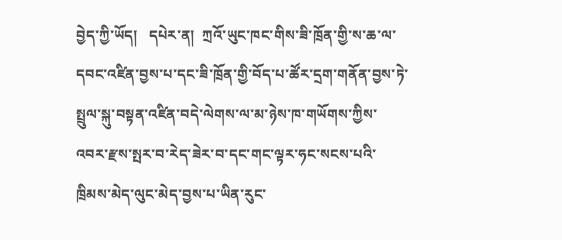བྱེད་ཀྱི་ཡོད།   དཔེར་ན།  ཀྲའོ་ཡུང་ཁང་གིས་ཟི་ཁྲོན་གྱི་ས་ཆ་ལ་དབང་འཛིན་བྱས་པ་དང་ཟི་ཁྲོན་གྱི་བོད་པ་ཚོར་དྲག་གནོན་བྱས་ཏེ་སྤྲུལ་སྐུ་བསྟན་འཛིན་བདེ་ལེགས་ལ་མ་ཉེས་ཁ་གཡོགས་ཀྱིས་འབར་རྫས་སྤར་བ་རེད་ཟེར་བ་དང་གང་ལྟར་ཧང་སངས་པའི་ཁྲིམས་མེད་ལུང་མེད་བྱས་པ་ཡིན་རུང་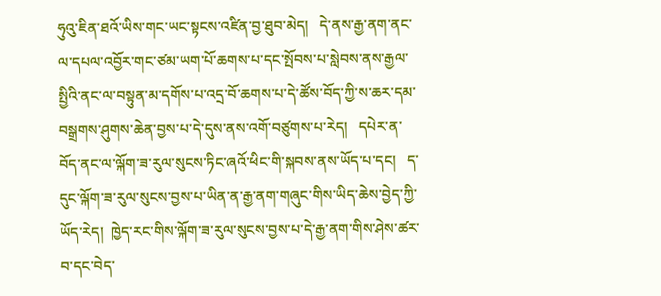ཧུའུ་ཇིན་ཐའོ་ཡིས་གང་ཡང་སྟངས་འཛིན་བྱ་ཐུབ་མེད།   དེ་ནས་རྒྱ་ནག་ནང་ལ་དཔལ་འབྱོར་གང་ཙམ་ཡག་པོ་ཆགས་པ་དང་སྤོབས་པ་སླེབས་ནས་རྒྱལ་སྤྱིའི་ནང་ལ་བསྟུན་མ་དགོས་པ་འདྲ་བོ་ཆགས་པ་དེ་ཚོས་བོད་ཀྱི་ས་ཆར་དམ་བསྒྲགས་ཤུགས་ཆེན་བྱས་པ་དེ་དུས་ནས་འགོ་བཙུགས་པ་རེད།   དཔེར་ན་བོད་ནང་ལ་ལྐོག་ཟ་རུལ་སུངས་ཏིང་ཞའོ་ཕིང་གི་སྐབས་ནས་ཡོད་པ་དང།   ད་དུང་ལྐོག་ཟ་རུལ་སུངས་བྱས་པ་ཡིན་ན་རྒྱ་ནག་གཞུང་གིས་ཡིད་ཆེས་བྱེད་ཀྱི་ཡོད་རེད།  ཁྱེད་རང་གིས་ལྐོག་ཟ་རུལ་སུངས་བྱས་པ་དེ་རྒྱ་ནག་གིས་ཤེས་ཚར་བ་དང་བེད་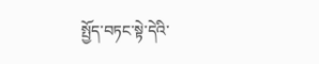སྤྱོད་བཏང་སྟེ་དེའི་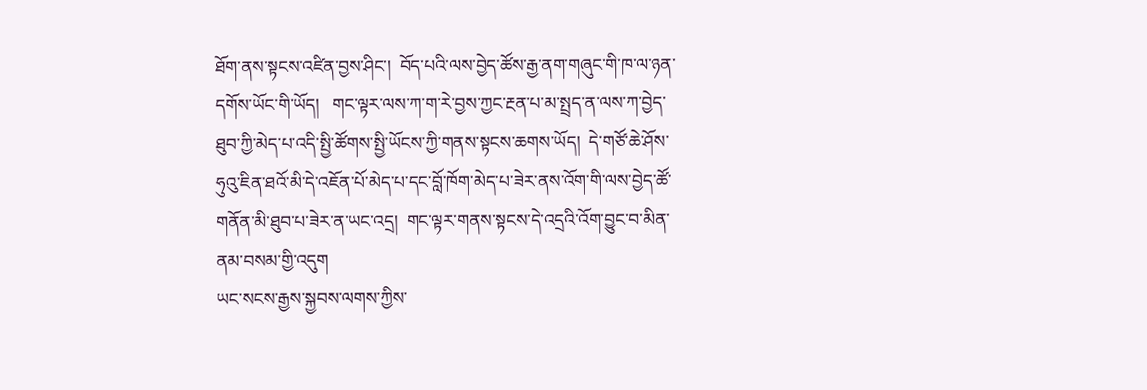ཐོག་ནས་སྟངས་འཛིན་བྱས་ཤིང་།  བོད་པའི་ལས་བྱེད་ཚོས་རྒྱ་ནག་གཞུང་གི་ཁ་ལ་ཉན་དགོས་ཡོང་གི་ཡོད།   གང་ལྟར་ལས་ཀ་ག་རེ་བྱས་ཀྱང་རྔན་པ་མ་སྤྲད་ན་ལས་ཀ་བྱེད་ཐུབ་ཀྱི་མེད་པ་འདི་སྤྱི་ཚོགས་སྤྱི་ཡོངས་ཀྱི་གནས་སྟངས་ཆགས་ཡོད།  དེ་གཙོ་ཆེ་ཤོས་ཧུའུ་ཇིན་ཐའོ་མི་དེ་འཇོན་པོ་མེད་པ་དང་བློ་ཁོག་མེད་པ་ཟེར་ནས་འོག་གི་ལས་བྱེད་ཚོ་གནོན་མི་ཐུབ་པ་ཟེར་ན་ཡང་འདྲ།  གང་ལྟར་གནས་སྟངས་དེ་འདྲའི་འོག་བྱུང་བ་མིན་ནམ་བསམ་གྱི་འདུག
ཡང་སངས་རྒྱས་སྐྱབས་ལགས་ཀྱིས་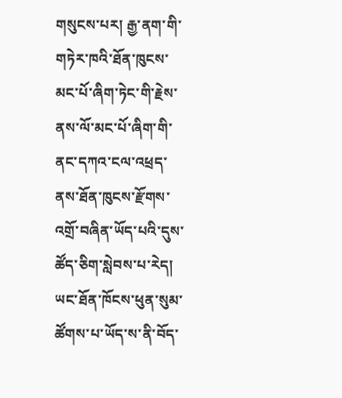གསུངས་པར། རྒྱ་ནག་གི་གཏེར་ཁའི་ཐོན་ཁུངས་མང་པོ་ཞིག་ཏེང་གི་རྗེས་ནས་ལོ་མང་པོ་ཞིག་གི་ནང་དཀའ་ངལ་འཕྲད་ནས་ཐོན་ཁུངས་རྫོགས་འགྲོ་བཞིན་ཡོད་པའི་དུས་ཚོད་ཅིག་སླེབས་པ་རེད།  ཡང་ཐོན་ཁོངས་ཕུན་སུམ་ཚོགས་པ་ཡོད་ས་ནི་བོད་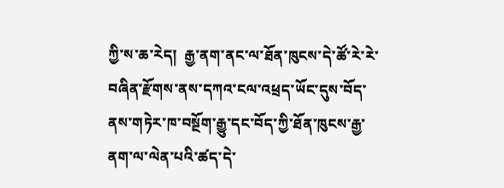ཀྱི་ས་ཆ་རེད།  རྒྱ་ནག་ནང་ལ་ཐོན་ཁུངས་དེ་ཚོ་རེ་རེ་བཞིན་རྫོགས་ནས་དཀའ་ངལ་འཕྲད་ཡོང་དུས་བོད་ནས་གཏེར་ཁ་བསྔོག་རྒྱུ་དང་བོད་ཀྱི་ཐོན་ཁུངས་རྒྱ་ནག་ལ་ལེན་པའི་ཚད་དེ་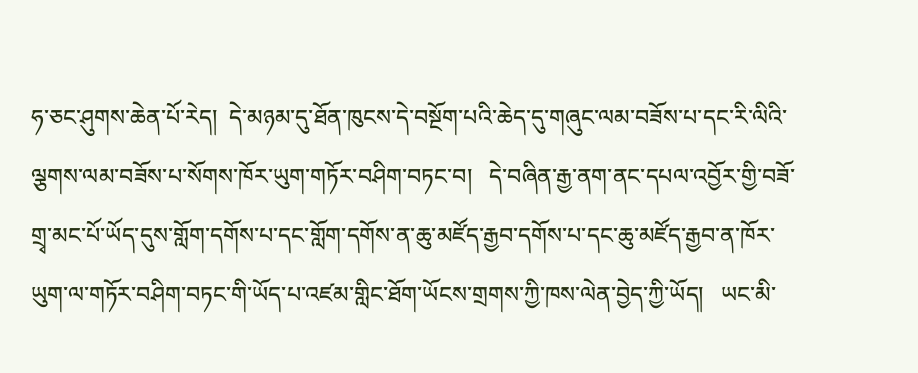ཧ་ཅང་ཤུགས་ཆེན་པོ་རེད།  དེ་མཉམ་དུ་ཐོན་ཁུངས་དེ་བསྔོག་པའི་ཆེད་དུ་གཞུང་ལམ་བཟོས་པ་དང་རི་ལིའི་ལྕགས་ལམ་བཟོས་པ་སོགས་ཁོར་ཡུག་གཏོར་བཤིག་བཏང་བ།   དེ་བཞིན་རྒྱ་ནག་ནང་དཔལ་འབྱོར་གྱི་བཟོ་གྲྭ་མང་པོ་ཡོད་དུས་གློག་དགོས་པ་དང་གློག་དགོས་ན་ཆུ་མཛོད་རྒྱབ་དགོས་པ་དང་ཆུ་མཛོད་རྒྱབ་ན་ཁོར་ཡུག་ལ་གཏོར་བཤིག་བཏང་གི་ཡོད་པ་འཛམ་གླིང་ཐོག་ཡོངས་གྲགས་ཀྱི་ཁས་ལེན་བྱེད་ཀྱི་ཡོད།   ཡང་མི་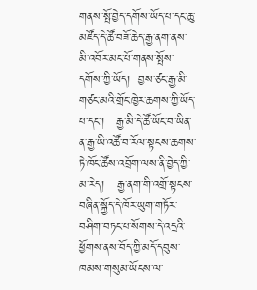གནས་སྤོ་བྱེད་དགོས་ཡོད་པ་དང་ཆུ་མཛོད་དེ་ཚོ་བཟོ་ཆེད་རྒྱ་ནག་ནས་མི་འབོར་མང་པོ་གནས་སྤོས་དགོས་ཀྱི་ཡོད།  བྱས་ཙང་རྒྱ་མི་གཙང་མའི་གྲོང་ཁྱེར་ཆགས་ཀྱི་ཡོད་པ་དང་།   རྒྱ་མི་དེ་ཚོ་ཡོང་བ་ཡིན་ན་རྒྱ་ཡི་འཚོ་བ་རོལ་སྟངས་ཆགས་ཏེ་ཁོང་ཚོས་འབྲོག་ལས་ནི་བྱེད་ཀྱི་མ་རེད།   རྒྱ་ནག་གི་འགྲོ་སྟངས་བཞིན་སྐྱོད་དེ་ཁོར་ཡུག་གཏོར་བཤིག་བཏང་པ་སོགས་དེ་འདྲའི་ཕྱོགས་ནས་བོད་ཀྱི་མདོ་དབུས་ཁམས་གསུམ་ཡོངས་ལ་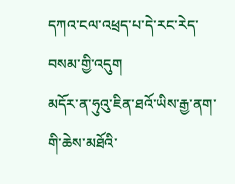དཀའ་ངལ་འཕྲད་པ་དེ་རང་རེད་བསམ་གྱི་འདུག
མདོར་ན་ཧུའུ་ཇིན་ཐའོ་ཡིས་རྒྱ་ནག་གི་ཆེས་མཐོའི་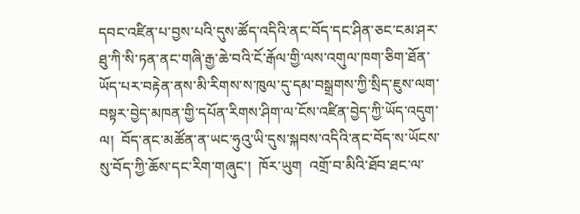དབང་འཛིན་པ་བྱས་པའི་དུས་ཚོད་འདིའི་ནང་བོད་དང་ཤིན་ཅང་ངམ་ཤར་ཐུ་ཀི་སི་ཏན་ནང་གཞི་རྒྱ་ཆེ་བའི་ངོ་རྒོལ་གྱི་ལས་འགུལ་ཁག་ཅིག་ཐོན་ཡོད་པར་བརྟེན་ནས་མི་རིགས་ས་ཁུལ་དུ་དམ་བསྒྲགས་ཀྱི་སྲིད་ཇུས་ལག་བསྟར་བྱེད་མཁན་གྱི་དཔོན་རིགས་ཤིག་ལ་ངོས་འཛིན་བྱེད་ཀྱི་ཡོད་འདུག་ལ།  བོད་ནང་མཚོན་ན་ཡང་ཧུའུ་ཡི་དུས་སྐབས་འདིའི་ནང་བོད་ས་ཡོངས་སུ་བོད་ཀྱི་ཆོས་དང་རིག་གཞུང་།  ཁོར་ཡུག  འགྲོ་བ་མིའི་ཐོབ་ཐང་ལ་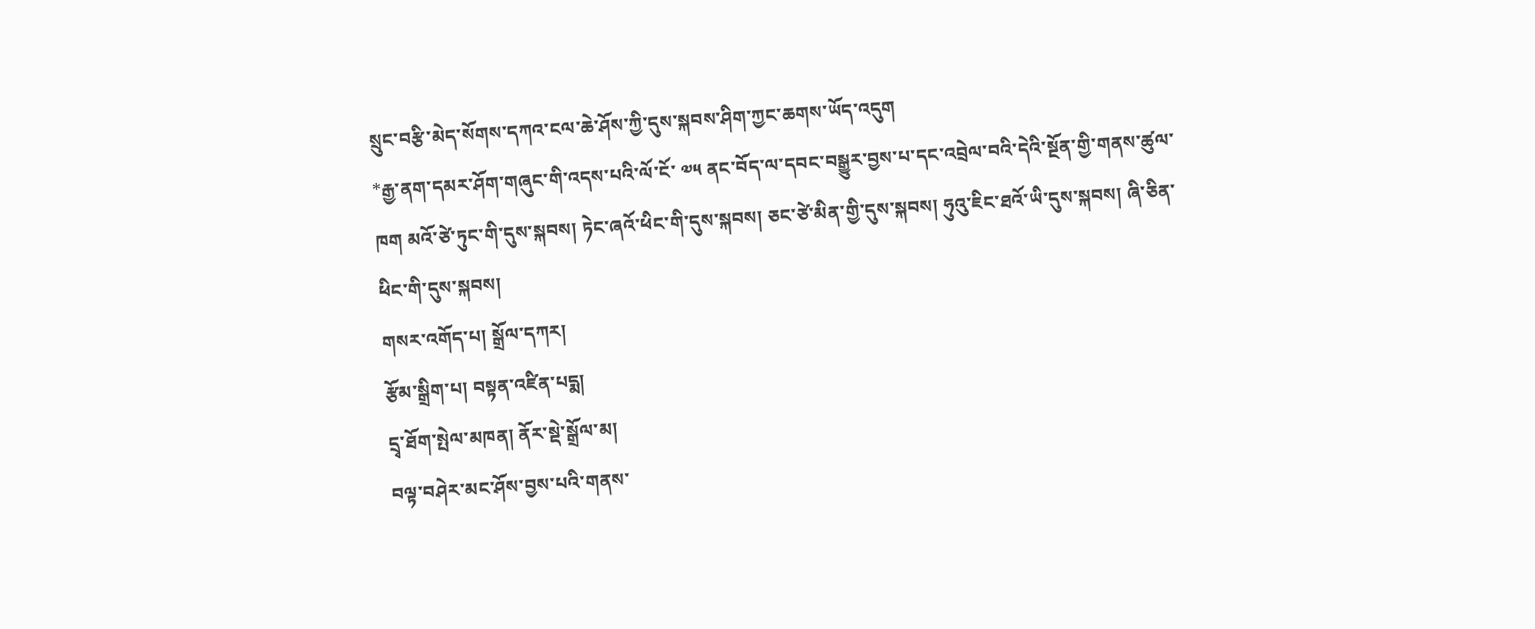སྲུང་བརྩི་མེད་སོགས་དཀའ་ངལ་ཆེ་ཤོས་ཀྱི་དུས་སྐབས་ཤིག་ཀྱང་ཆགས་ཡོད་འདུག
*རྒྱ་ནག་དམར་ཤོག་གཞུང་གི་འདས་པའི་ལོ་ངོ་ ༧༥ ནང་བོད་ལ་དབང་བསྒྱུར་བྱས་པ་དང་འབྲེལ་བའི་དེའི་སྔོན་གྱི་གནས་ཚུལ་ཁག མའོ་ཙེ་ཏུང་གི་དུས་སྐབས། ཏེང་ཞའོ་ཕིང་གི་དུས་སྐབས། ཅང་ཙེ་མིན་གྱི་དུས་སྐབས། ཧུའུ་ཇིང་ཐའོ་ཡི་དུས་སྐབས། ཞི་ཅིན་ཕིང་གི་དུས་སྐབས།
གསར་འགོད་པ། སྒྲོལ་དཀར།
རྩོམ་སྒྲིག་པ། བསྟན་འཛིན་པདྨ།
དྲྭ་ཐོག་སྤེལ་མཁན། ནོར་སྡེ་སྒྲོལ་མ།
བལྟ་བཤེར་མང་ཤོས་བྱས་པའི་གནས་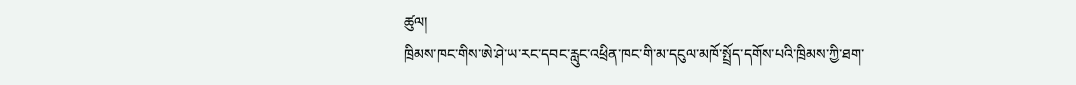ཚུལ།
ཁྲིམས་ཁང་གིས་ཨེ་ཤེ་ཡ་རང་དབང་རླུང་འཕྲིན་ཁང་གི་མ་དངུལ་མཁོ་སྤྲོད་དགོས་པའི་ཁྲིམས་ཀྱི་ཐག་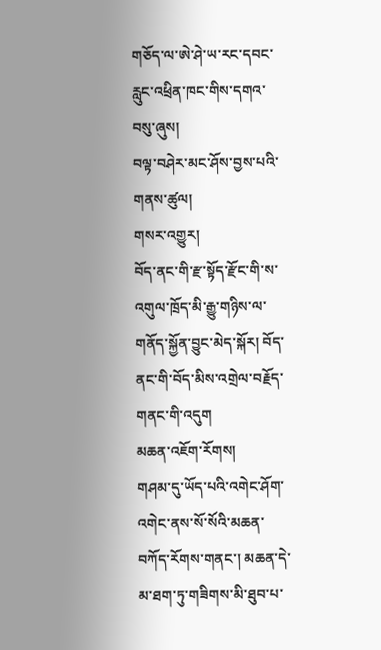གཅོད་ལ་ཨེ་ཤེ་ཡ་རང་དབང་རླུང་འཕྲིན་ཁང་གིས་དགའ་བསུ་ཞུས།
བལྟ་བཤེར་མང་ཤོས་བྱས་པའི་གནས་ཚུལ།
གསར་འགྱུར།
བོད་ནང་གི་རྫ་སྟོད་རྫོང་གི་ས་འགུལ་ཁྲོད་མི་རྒྱུ་གཉིས་ལ་གནོད་སྐྱོན་བྱུང་མེད་སྐོར། བོད་ནང་གི་བོད་མིས་འགྲེལ་བརྗོད་གནང་གི་འདུག
མཆན་འཇོག་རོགས།
གཤམ་དུ་ཡོད་པའི་འགེང་ཤོག་འགེང་ནས་སོ་སོའི་མཆན་བཀོད་རོགས་གནང་། མཆན་དེ་མ་ཐག་ཏུ་གཟིགས་མི་ཐུབ་པ་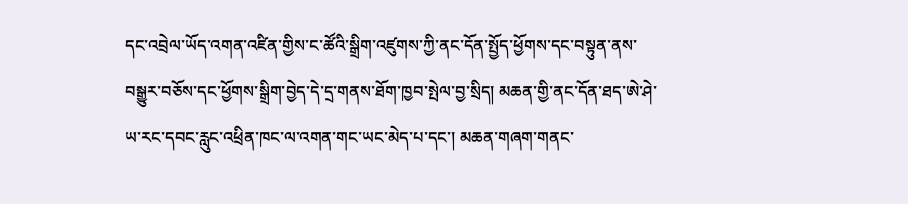དང་འབྲེལ་ཡོད་འགན་འཛིན་གྱིས་ང་ཚོའི་སྒྲིག་འཛུགས་ཀྱི་ནང་དོན་སྤྱོད་ཕྱོགས་དང་བསྟུན་ནས་བསྒྱུར་བཅོས་དང་ཕྱོགས་སྒྲིག་བྱེད་དེ་དྲ་གནས་ཐོག་ཁྱབ་སྤེལ་བྱ་སྲིད། མཆན་གྱི་ནང་དོན་ཐད་ཨེ་ཤེ་ཡ་རང་དབང་རླུང་འཕྲིན་ཁང་ལ་འགན་གང་ཡང་མེད་པ་དང་། མཆན་གཞག་གནང་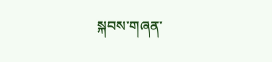སྐབས་གཞན་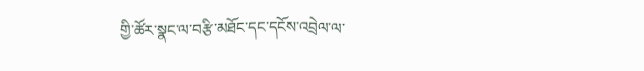གྱི་ཚོར་སྣང་ལ་བརྩི་མཐོང་དང་དངོས་འབྲེལ་ལ་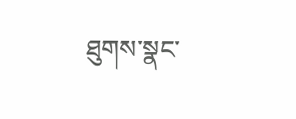ཐུགས་སྣང་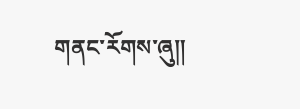གནང་རོགས་ཞུ༎